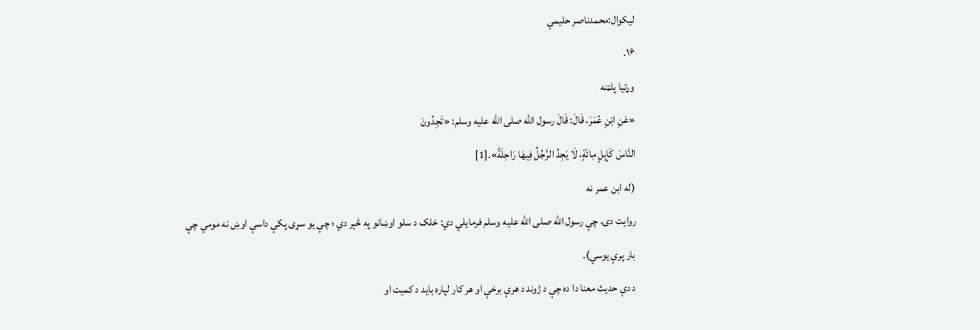لیکوال:محمدناصر حلیمي
۱۶.
وړتیا پلټنه
«عَنِ ابْنِ عُمَرَ، قَالَ: قَالَ رسول الله صلى الله عليه وسلم: «تَجِدُونَ
النَّاسَ كَإِبِلٍ مِائَةٍ، لَا يَجِدُ الرَّجُلُ فِيهَا رَاحِلَةً».[1]
(له ابن عمر نه
روايت دی، چې رسول الله صلى الله عليه وسلم فرمایلي دي: خلک د سلو اوښانو په څېر دي ؛ چې یو سړی پکې داسې اوښ نه مومي چې
بار پرې یوسي).
د دې حديث معنا دا ده چې د ژوند د هرې برخې او هر کار لپاره بايد د کميت او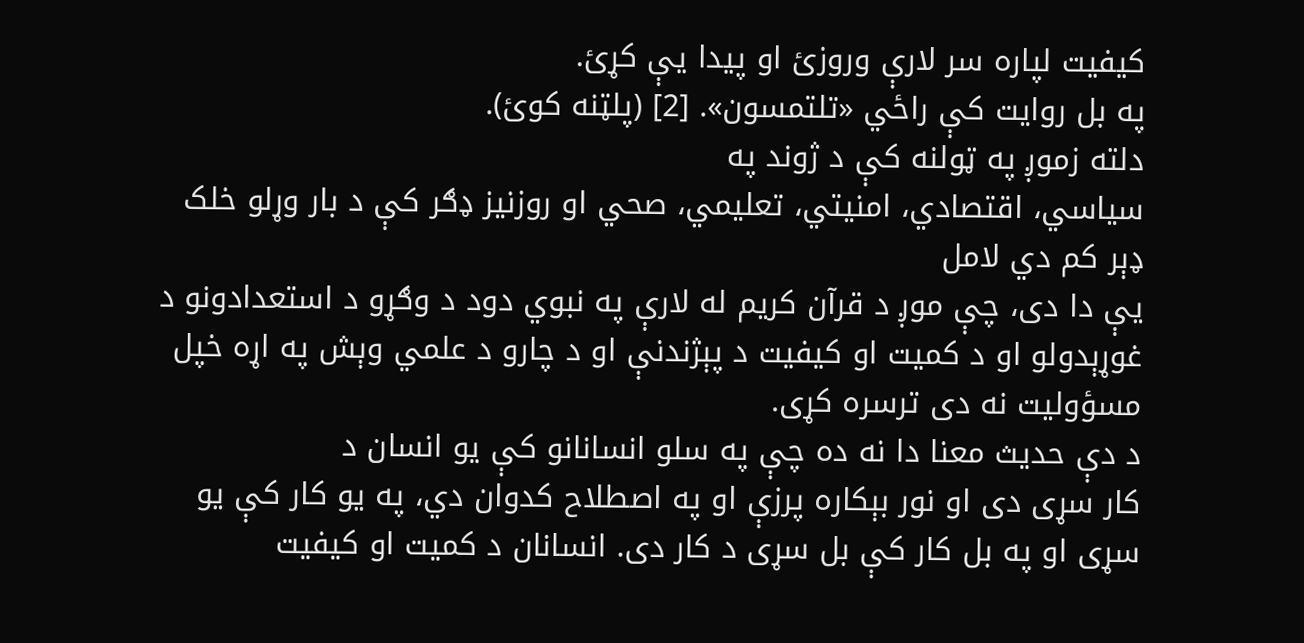کيفيت لپاره سر لارې وروزئ او پيدا يې کړئ.
په بل روایت کې راځي «تلتمسون». [2] (پلټنه کوئ).
دلته زموږ په ټولنه کې د ژوند په
سیاسي، اقتصادي، امنیتي، تعلیمي، صحي او روزنیز ډګر کې د بار وړلو خلک ډېر کم دي لامل
یې دا دی، چې موږ د قرآن کریم له لارې په نبوي دود د وګړو د استعدادونو د غوړېدولو او د کميت او کيفيت د پېژندنې او د چارو د علمي وېش په اړه خپل مسؤولیت نه دی ترسره کړی.
د دې حديث معنا دا نه ده چې په سلو انسانانو کې يو انسان د
کار سړى دى او نور بېکاره پرزې او په اصطلاح کدوان دي، په يو کار کې يو سړى او په بل کار کې بل سړى د کار دى. انسانان د کمیت او کیفیت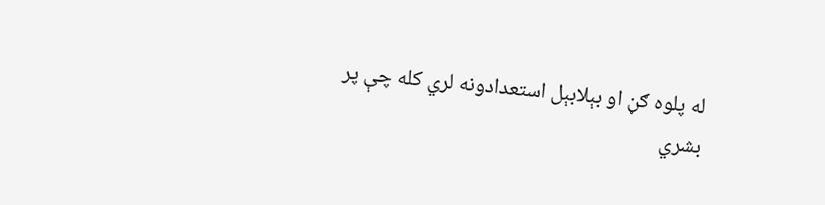له پلوه ګڼ او بېلابېل استعدادونه لري کله چې پر بشري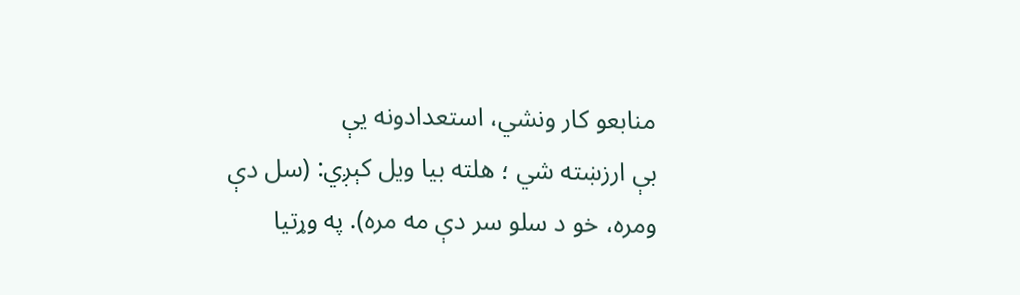منابعو کار ونشي، استعدادونه يې
بې ارزښته شي ؛ هلته بيا ويل کېږي: (سل دې ومره، خو د سلو سر دې مه مره). په وړتیا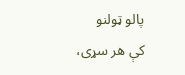پالو ټولنو
کې هر سړی،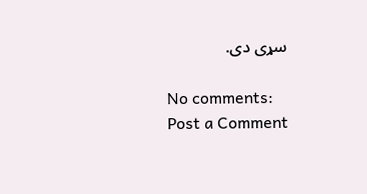سړی دی.

No comments:
Post a Comment